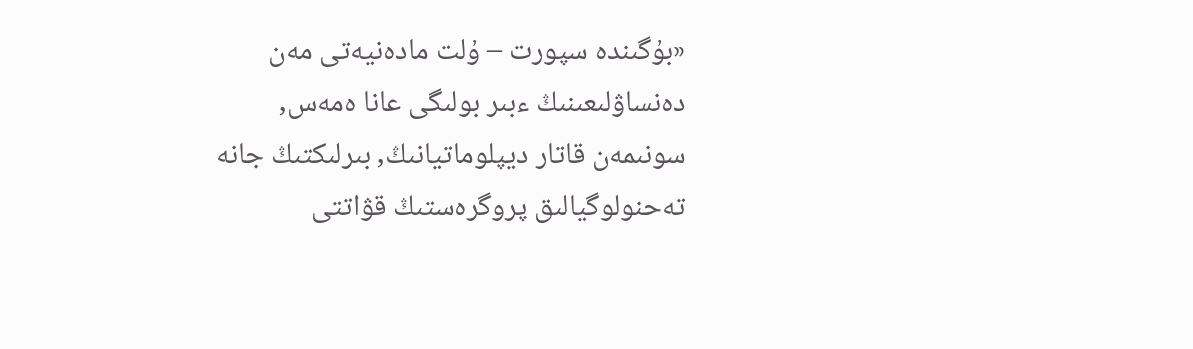«بۇگىندە سپورت – ۇلت مادەنيەتى مەن دەنساۋلىعىنىڭ ءبىر بولىگى عانا ەمەس, سونىمەن قاتار ديپلوماتيانىڭ, بىرلىكتىڭ جانە تەحنولوگيالىق پروگرەستىڭ قۋاتتى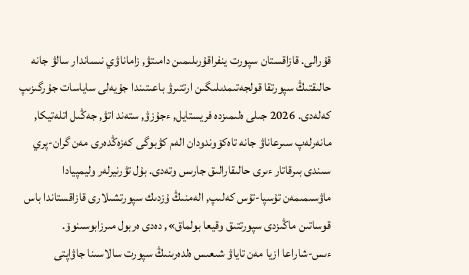قۇرالى. قازاقستان سپورت ينفراقۇرىلىمىن دامىتۋ, زاماناۋي نىساندار سالۋ جانە حالىقتىڭ سپورتقا قولجەتىمدىلىگىن ارتتىرۋ باعىتىندا جۇيەلى ساياسات جۇرگىزىپ كەلەدى. 2026 جىلى ەلىمىزدە فريستايل, ءجۇزۋ, ستەند اتۋ, جەڭىل اتلەتيكا, مانەرلەپ سىرعاناۋ جانە تاەكۆوندودان الەم كۋبوگى كەزەڭدەرى مەن گران-پري سىندى بىرقاتار ءىرى حالىقارالىق جارىس وتەدى. بۇل تۋرنيرلەر وليمپيادا ماۋسىمىمەن تۇسپا-تۇس كەلىپ, الەمنىڭ ۇزدىك سپورتشىلارى قازاقستاندا باس قوساتىن ماڭىزدى سپورتتىق وقيعا بولماق», دەدى ەربول مىرزابوسىنوۆ.
ءىس-شاراعا ازيا مەن تاياۋ شىعىس ەلدەرىنىڭ سپورت سالاسىنا جاۋاپتى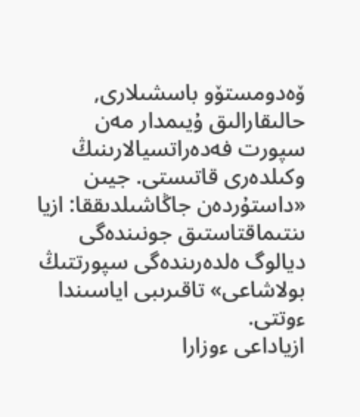ۆەدومستۆو باسشىلارى, حالىقارالىق ۇيىمدار مەن سپورت فەدەراتسيالارىنىڭ وكىلدەرى قاتىستى. جيىن «داستۇردەن جاڭاشىلدىققا: ازيا ىنتىماقتاستىق جونىندەگى ديالوگ ەلدەرىندەگى سپورتتىڭ بولاشاعى» تاقىرىبى اياسىندا ءوتتى.
ازياداعى ءوزارا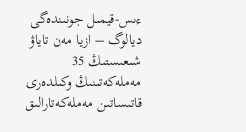ءىس-قيمىل جونىندەگى ديالوگ – ازيا مەن تاياۋ شىعىستىڭ 35 مەملەكەتىنىڭ وكىلدەرى قاتىساتىن مەملەكەتارالىق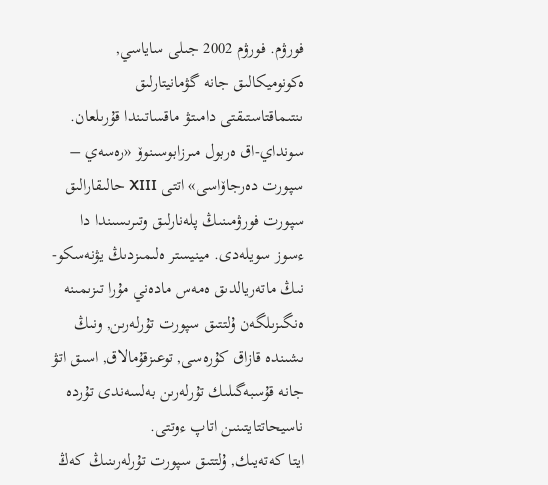فورۋم. فورۋم 2002 جىلى ساياسي, ەكونوميكالىق جانە گۋمانيتارلىق ىنتىماقتاستىقتى دامىتۋ ماقساتىندا قۇرىلعان.
سونداي-اق ەربول مىرزابوسىنوۆ «رەسەي – سپورت دەرجاۆاسى» اتتى XIII حالىقارالىق سپورت فورۋمىنىڭ پلەنارلىق وتىرىسىندا دا ءسوز سويلەدى. مينيستر ەلىمىزدىڭ يۋنەسكو-نىڭ ماتەريالدىق ەمەس مادەني مۇرا تىزىمىنە ەنگىزىلگەن ۇلتتىق سپورت تۇرلەرىن, ونىڭ ىشىندە قازاق كۇرەسى, توعىزقۇمالاق, اسىق اتۋ جانە قۇسبەگىلىك تۇرلەرىن بەلسەندى تۇردە ناسيحاتتايتىنىن اتاپ ءوتتى.
ايتا كەتەيىك, ۇلتتىق سپورت تۇرلەرىنىڭ كەڭ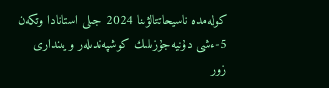كولەمدە ناسيحاتتالۋىنا 2024 جىلى استانادا وتكەن 5-ءشى دۇنيەجۇزىلىك كوشپەندىلەر ويىندارى زور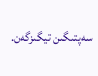سەپتىگىن تيگىزگەن.